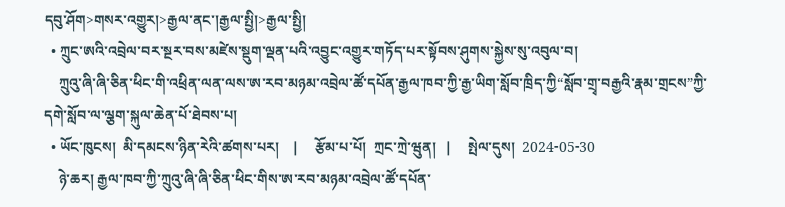དབུ་ཤོག>གསར་འགྱུར།>རྒྱལ་ནང་།རྒྱལ་སྤྱི།>རྒྱལ་སྤྱི།
  • ཀྲུང་ཨའི་འབྲེལ་བར་སྔར་བས་མཛེས་སྡུག་ལྡན་པའི་འབྱུང་འགྱུར་གཏོད་པར་སྟོབས་ཤུགས་སྐྱེས་སུ་འབུལ་བ།
    ཀྲུའུ་ཞི་ཞི་ཅིན་ཕིང་གི་འཕྲིན་ལན་ལས་ཨ་རབ་མཉམ་འབྲེལ་ཚོ་དཔོན་རྒྱལ་ཁབ་ཀྱི་རྒྱ་ཡིག་སློབ་ཁྲིད་ཀྱི“སློབ་གྲྭ་བརྒྱའི་རྣམ་གྲངས”ཀྱི་དགེ་སློབ་ལ་ལྕག་སྐུལ་ཆེན་པོ་ཐེབས་པ།
  • ཡོང་ཁུངས།  མི་དམངས་ཉིན་རེའི་ཚགས་པར།    |     རྩོམ་པ་པོ།  ཀྲང་ཀྲེ་ཝུན།   |     སྤེལ་དུས།  2024-05-30
    ཉེ་ཆར། རྒྱལ་ཁབ་ཀྱི་ཀྲུའུ་ཞི་ཞི་ཅིན་ཕིང་གིས་ཨ་རབ་མཉམ་འབྲེལ་ཚོ་དཔོན་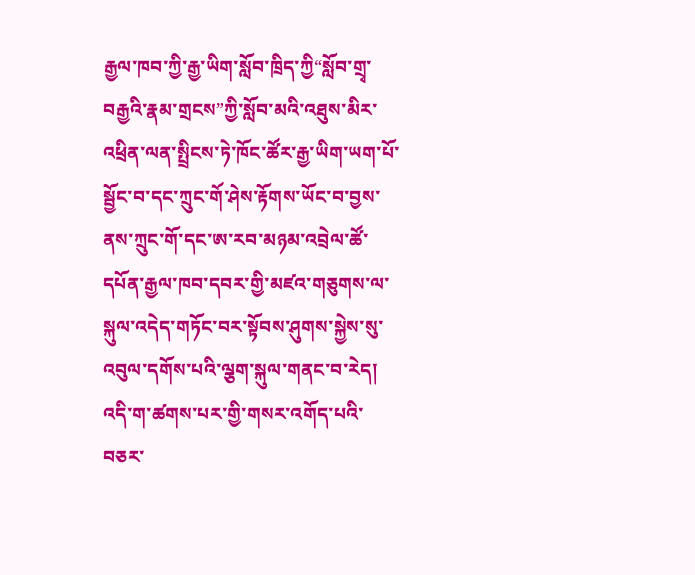རྒྱལ་ཁབ་ཀྱི་རྒྱ་ཡིག་སློབ་ཁྲིད་ཀྱི“སློབ་གྲྭ་བརྒྱའི་རྣམ་གྲངས”ཀྱི་སློབ་མའི་འཐུས་མིར་འཕྲིན་ལན་སྤྲིངས་ཏེ་ཁོང་ཚོར་རྒྱ་ཡིག་ཡག་པོ་སྦྱོང་བ་དང་ཀྲུང་གོ་ཤེས་རྟོགས་ཡོང་བ་བྱས་ནས་ཀྲུང་གོ་དང་ཨ་རབ་མཉམ་འབྲེལ་ཚོ་དཔོན་རྒྱལ་ཁབ་དབར་གྱི་མཛའ་གཅུགས་ལ་སྐུལ་འདེད་གཏོང་བར་སྟོབས་ཤུགས་སྐྱེས་སུ་འབུལ་དགོས་པའི་ལྕག་སྐུལ་གནང་བ་རེད། འདི་ག་ཚགས་པར་གྱི་གསར་འགོད་པའི་བཅར་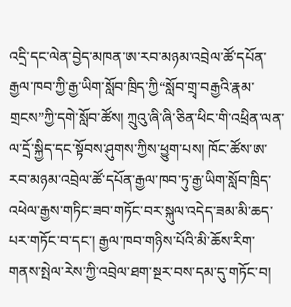འདྲི་དང་ལེན་བྱེད་མཁན་ཨ་རབ་མཉམ་འབྲེལ་ཚོ་དཔོན་རྒྱལ་ཁབ་ཀྱི་རྒྱ་ཡིག་སློབ་ཁྲིད་ཀྱི“སློབ་གྲྭ་བརྒྱའི་རྣམ་གྲངས”ཀྱི་དགེ་སློབ་ཚོས། ཀྲུའུ་ཞི་ཞི་ཅིན་ཕིང་གི་འཕྲིན་ལན་ལ་དྲོ་སྐྱིད་དང་སྟོབས་ཤུགས་ཀྱིས་ཕྱུག་པས། ཁོང་ཚོས་ཨ་རབ་མཉམ་འབྲེལ་ཚོ་དཔོན་རྒྱལ་ཁབ་ཏུ་རྒྱ་ཡིག་སློབ་ཁྲིད་འཕེལ་རྒྱས་གཏིང་ཟབ་གཏོང་བར་སྐུལ་འདེད་ཟམ་མི་ཆད་པར་གཏོང་བ་དང་། རྒྱལ་ཁབ་གཉིས་པོའི་མི་ཆོས་རིག་གནས་སྤེལ་རེས་ཀྱི་འབྲེལ་ཐག་སྔར་བས་དམ་དུ་གཏོང་བ།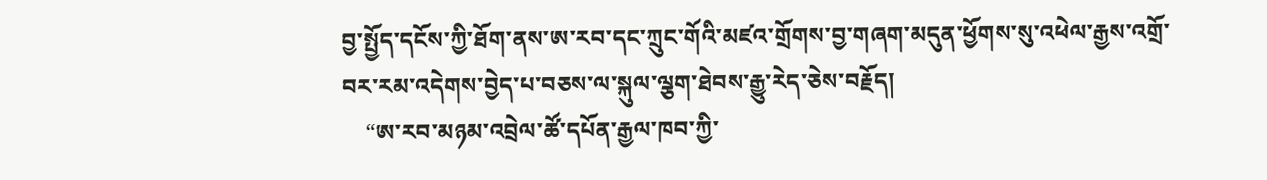བྱ་སྤྱོད་དངོས་ཀྱི་ཐོག་ནས་ཨ་རབ་དང་ཀྲུང་གོའི་མཛའ་གྲོགས་བྱ་གཞག་མདུན་ཕྱོགས་སུ་འཕེལ་རྒྱས་འགྲོ་བར་རམ་འདེགས་བྱེད་པ་བཅས་ལ་སྐུལ་ལྕག་ཐེབས་རྒྱུ་རེད་ཅེས་བརྗོད།
    “ཨ་རབ་མཉམ་འབྲེལ་ཚོ་དཔོན་རྒྱལ་ཁབ་ཀྱི་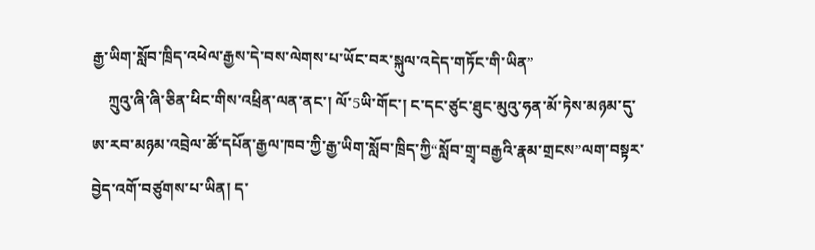རྒྱ་ཡིག་སློབ་ཁྲིད་འཕེལ་རྒྱས་དེ་བས་ལེགས་པ་ཡོང་བར་སྐུལ་འདེད་གཏོང་གི་ཡིན”
    ཀྲུའུ་ཞི་ཞི་ཅིན་ཕིང་གིས་འཕྲིན་ལན་ནང་། ལོ་5ཡི་གོང་། ང་དང་ཙུང་ཐུང་མུའུ་ཧན་མོ་ཏེས་མཉམ་དུ་ཨ་རབ་མཉམ་འབྲེལ་ཚོ་དཔོན་རྒྱལ་ཁབ་ཀྱི་རྒྱ་ཡིག་སློབ་ཁྲིད་ཀྱི“སློབ་གྲྭ་བརྒྱའི་རྣམ་གྲངས”ལག་བསྟར་བྱེད་འགོ་བཙུགས་པ་ཡིན། ད་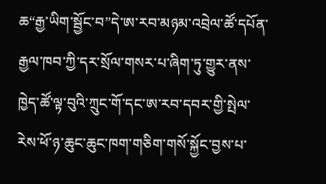ཆ“རྒྱ་ཡིག་སྦྱོང་བ”དེ་ཨ་རབ་མཉམ་འབྲེལ་ཚོ་དཔོན་རྒྱལ་ཁབ་ཀྱི་དར་སྲོལ་གསར་པ་ཞིག་ཏུ་གྱུར་ནས་ཁྱེད་ཚོ་ལྟ་བུའི་ཀྲུང་གོ་དང་ཨ་རབ་དབར་གྱི་སྤེལ་རེས་ཕོ་ཉ་ཆུང་ཆུང་ཁག་གཅིག་གསོ་སྐྱོང་བྱས་པ་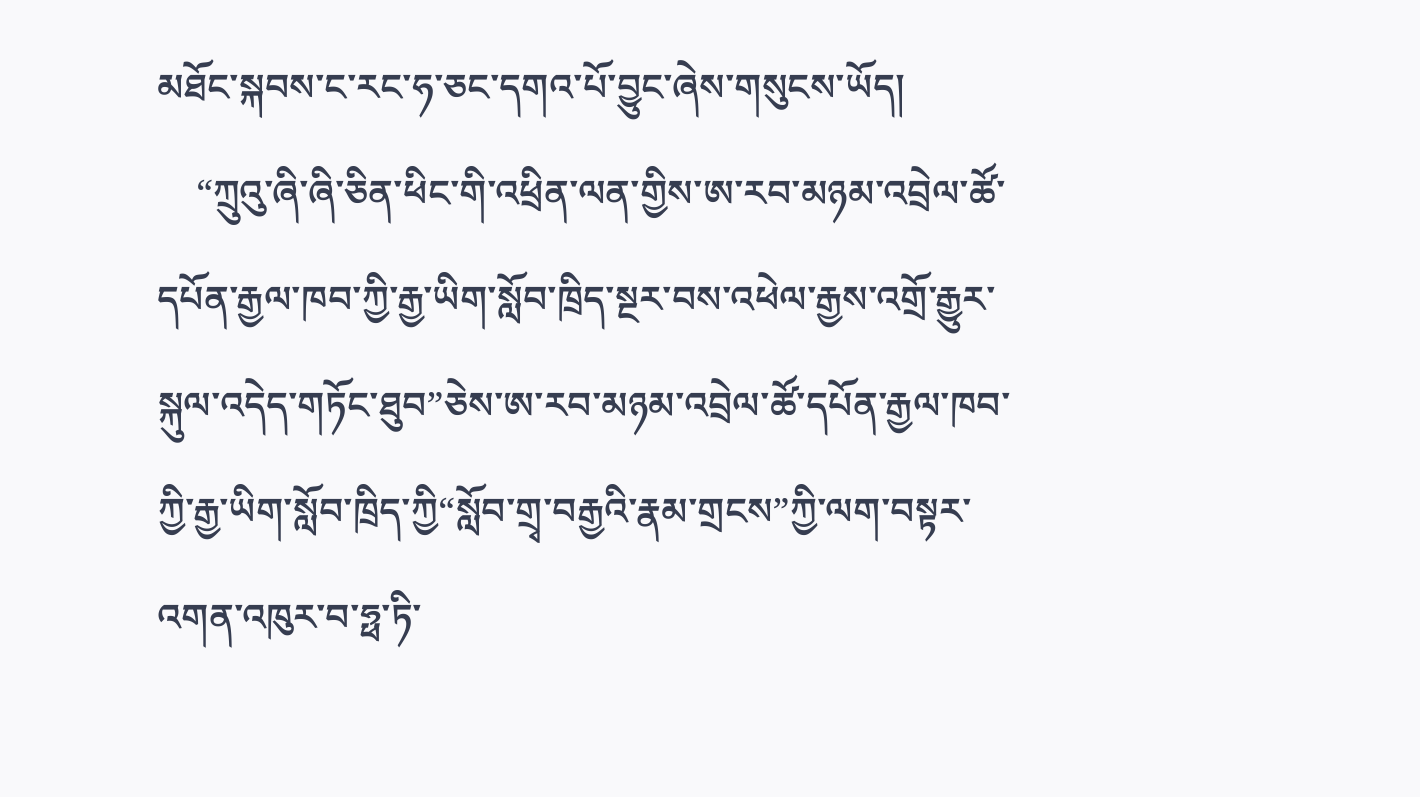མཐོང་སྐབས་ང་རང་ཧ་ཅང་དགའ་པོ་བྱུང་ཞེས་གསུངས་ཡོད།
    “ཀྲུའུ་ཞི་ཞི་ཅིན་ཕིང་གི་འཕྲིན་ལན་གྱིས་ཨ་རབ་མཉམ་འབྲེལ་ཚོ་དཔོན་རྒྱལ་ཁབ་ཀྱི་རྒྱ་ཡིག་སློབ་ཁྲིད་སྔར་བས་འཕེལ་རྒྱས་འགྲོ་རྒྱུར་སྐུལ་འདེད་གཏོང་ཐུབ”ཅེས་ཨ་རབ་མཉམ་འབྲེལ་ཚོ་དཔོན་རྒྱལ་ཁབ་ཀྱི་རྒྱ་ཡིག་སློབ་ཁྲིད་ཀྱི“སློབ་གྲྭ་བརྒྱའི་རྣམ་གྲངས”ཀྱི་ལག་བསྟར་འགན་འཁུར་བ་ཧྥ་ཏི་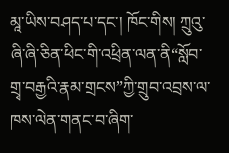མཱ་ཡིས་བཤད་པ་དང་། ཁོང་གིས། ཀྲུའུ་ཞི་ཞི་ཅིན་ཕིང་གི་འཕྲིན་ལན་ནི“སློབ་གྲྭ་བརྒྱའི་རྣམ་གྲངས”ཀྱི་གྲུབ་འབྲས་ལ་ཁས་ལེན་གནང་བ་ཞིག་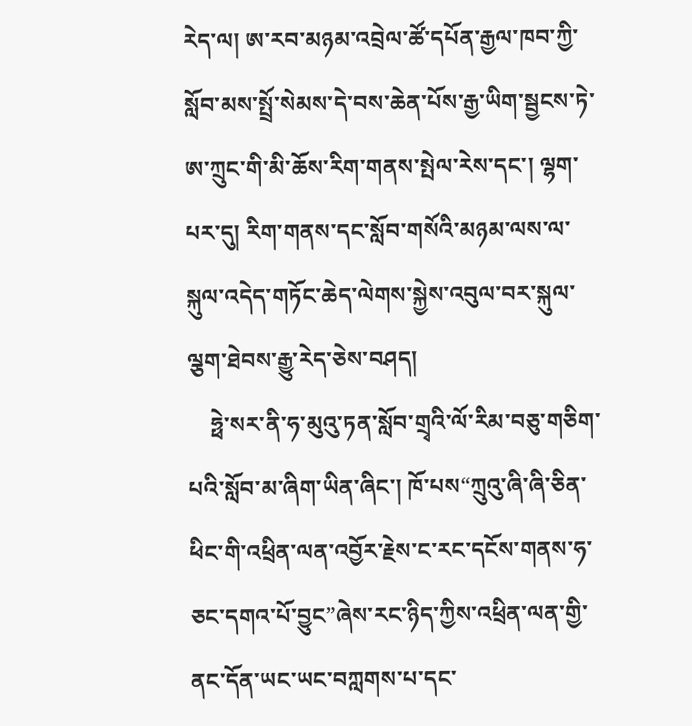རེད་ལ། ཨ་རབ་མཉམ་འབྲེལ་ཚོ་དཔོན་རྒྱལ་ཁབ་ཀྱི་སློབ་མས་སྤྲོ་སེམས་དེ་བས་ཆེན་པོས་རྒྱ་ཡིག་སྦྱངས་ཏེ་ཨ་ཀྲུང་གི་མི་ཆོས་རིག་གནས་སྤེལ་རེས་དང་། ལྷག་པར་དུ། རིག་གནས་དང་སློབ་གསོའི་མཉམ་ལས་ལ་སྐུལ་འདེད་གཏོང་ཆེད་ལེགས་སྐྱེས་འབུལ་བར་སྐུལ་ལྕག་ཐེབས་རྒྱུ་རེད་ཅེས་བཤད།
    ཧྥེ་སར་ནི་ཧ་མུའུ་ཏན་སློབ་གྲྭའི་ལོ་རིམ་བཅུ་གཅིག་པའི་སློབ་མ་ཞིག་ཡིན་ཞིང་། ཁོ་པས“ཀྲུའུ་ཞི་ཞི་ཅིན་ཕིང་གི་འཕྲིན་ལན་འབྱོར་རྗེས་ང་རང་དངོས་གནས་ཧ་ཅང་དགའ་པོ་བྱུང”ཞེས་རང་ཉིད་ཀྱིས་འཕྲིན་ལན་གྱི་ནང་དོན་ཡང་ཡང་བཀླགས་པ་དང་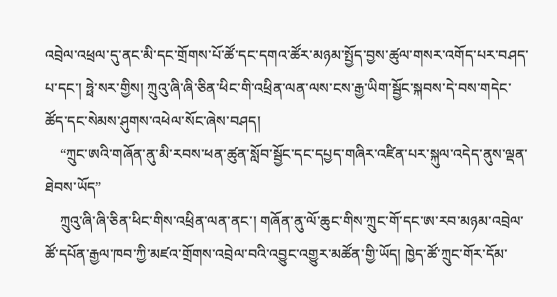འབྲེལ་འཕྲལ་དུ་ནང་མི་དང་གྲོགས་པོ་ཚོ་དང་དགའ་ཚོར་མཉམ་སྤྱོད་བྱས་ཚུལ་གསར་འགོད་པར་བཤད་པ་དང་། ཧྥེ་སར་གྱིས། ཀྲུའུ་ཞི་ཞི་ཅིན་ཕིང་གི་འཕྲིན་ལན་ལས་ངས་རྒྱ་ཡིག་སྦྱོང་སྐབས་དེ་བས་གདེང་ཚོད་དང་སེམས་ཤུགས་འཕེལ་སོང་ཞེས་བཤད།
    “ཀྲུང་ཨའི་གཞོན་ནུ་མི་རབས་ཕན་ཚུན་སློབ་སྦྱོང་དང་དཔྱད་གཞིར་འཛིན་པར་སྐུལ་འདེད་ནུས་ལྡན་ཐེབས་ཡོད”
    ཀྲུའུ་ཞི་ཞི་ཅིན་ཕིང་གིས་འཕྲིན་ལན་ནང་། གཞོན་ནུ་ལོ་ཆུང་གིས་ཀྲུང་གོ་དང་ཨ་རབ་མཉམ་འབྲེལ་ཚོ་དཔོན་རྒྱལ་ཁབ་ཀྱི་མཛའ་གྲོགས་འབྲེལ་བའི་འབྱུང་འགྱུར་མཚོན་གྱི་ཡོད། ཁྱེད་ཚོ་ཀྲུང་གོར་དོམ་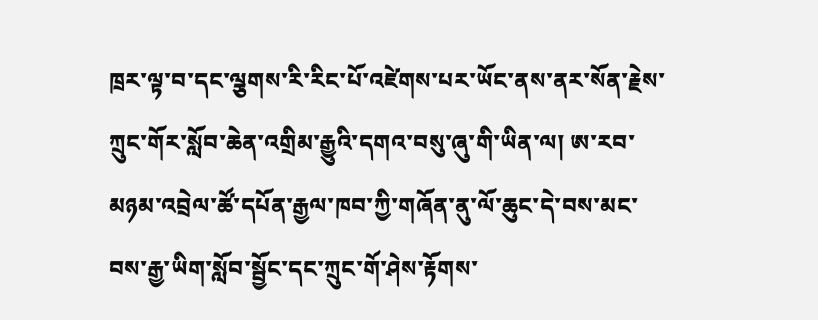ཁྲར་ལྟ་བ་དང་ལྕགས་རི་རིང་པོ་འཛེགས་པར་ཡོང་ནས་ནར་སོན་རྗེས་ཀྲུང་གོར་སློབ་ཆེན་འགྲིམ་རྒྱུའི་དགའ་བསུ་ཞུ་གི་ཡིན་ལ། ཨ་རབ་མཉམ་འབྲེལ་ཚོ་དཔོན་རྒྱལ་ཁབ་ཀྱི་གཞོན་ནུ་ལོ་ཆུང་དེ་བས་མང་བས་རྒྱ་ཡིག་སློབ་སྦྱོང་དང་ཀྲུང་གོ་ཤེས་རྟོགས་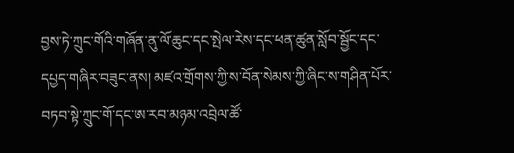བྱས་ཏེ་ཀྲུང་གོའི་གཞོན་ནུ་ལོ་ཆུང་དང་སྤེལ་རེས་དང་ཕན་ཚུན་སློབ་སྦྱོང་དང་དཔྱད་གཞིར་བཟུང་ནས། མཛའ་གྲོགས་ཀྱི་ས་བོན་སེམས་ཀྱི་ཞིང་ས་གཤིན་པོར་བཏབ་སྟེ་ཀྲུང་གོ་དང་ཨ་རབ་མཉམ་འབྲེལ་ཚོ་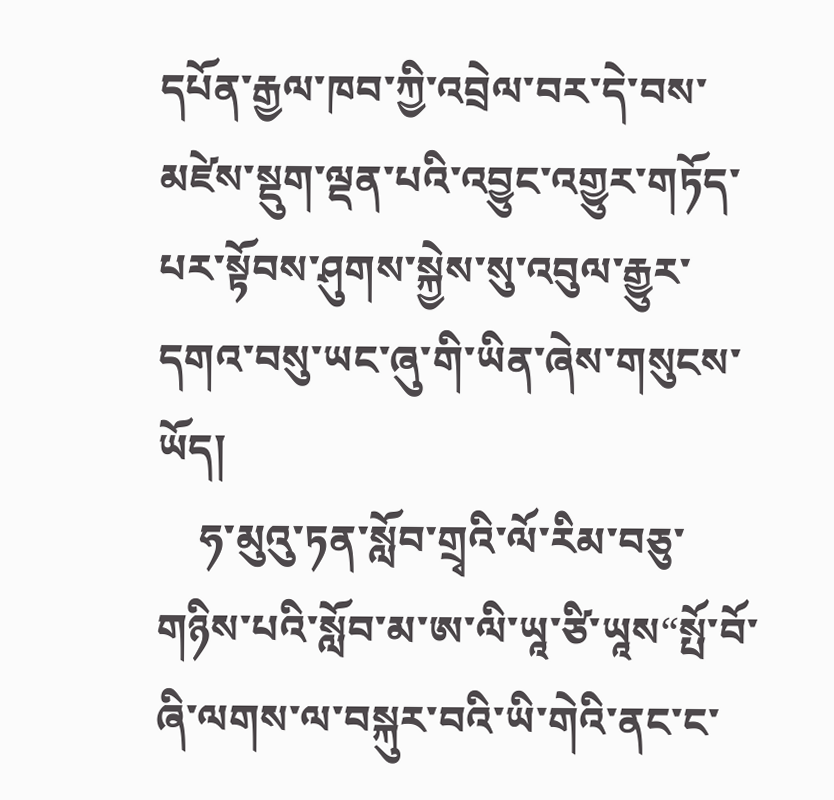དཔོན་རྒྱལ་ཁབ་ཀྱི་འབྲེལ་བར་དེ་བས་མཛེས་སྡུག་ལྡན་པའི་འབྱུང་འགྱུར་གཏོད་པར་སྟོབས་ཤུགས་སྐྱེས་སུ་འབུལ་རྒྱུར་དགའ་བསུ་ཡང་ཞུ་གི་ཡིན་ཞེས་གསུངས་ཡོད།
    ཧ་མུའུ་ཏན་སློབ་གྲྭའི་ལོ་རིམ་བཅུ་གཉིས་པའི་སློབ་མ་ཨ་ལི་ཡཱ་ཙི་ཡཱས“སྤོ་བོ་ཞི་ལགས་ལ་བསྐུར་བའི་ཡི་གེའི་ནང་ང་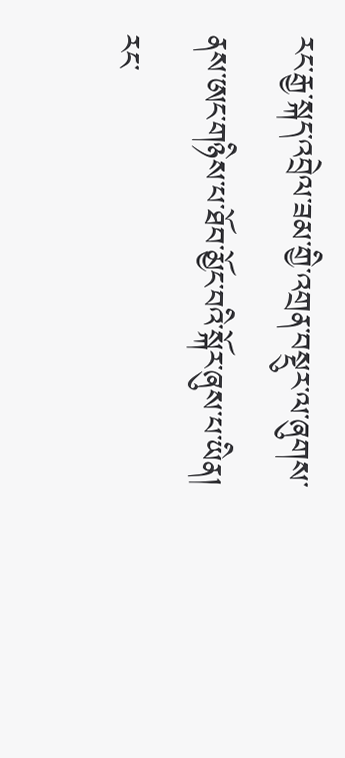རང་རྒྱ་སྐད་འབྲེལ་ཟམ་གྱི་འགྲན་བསྡུར་ལ་ཞུགས་ནས་ཨང་གཉིས་པ་ཐོབ་མྱོང་བའི་སྐོར་ཞུས་པ་ཡིན། རང་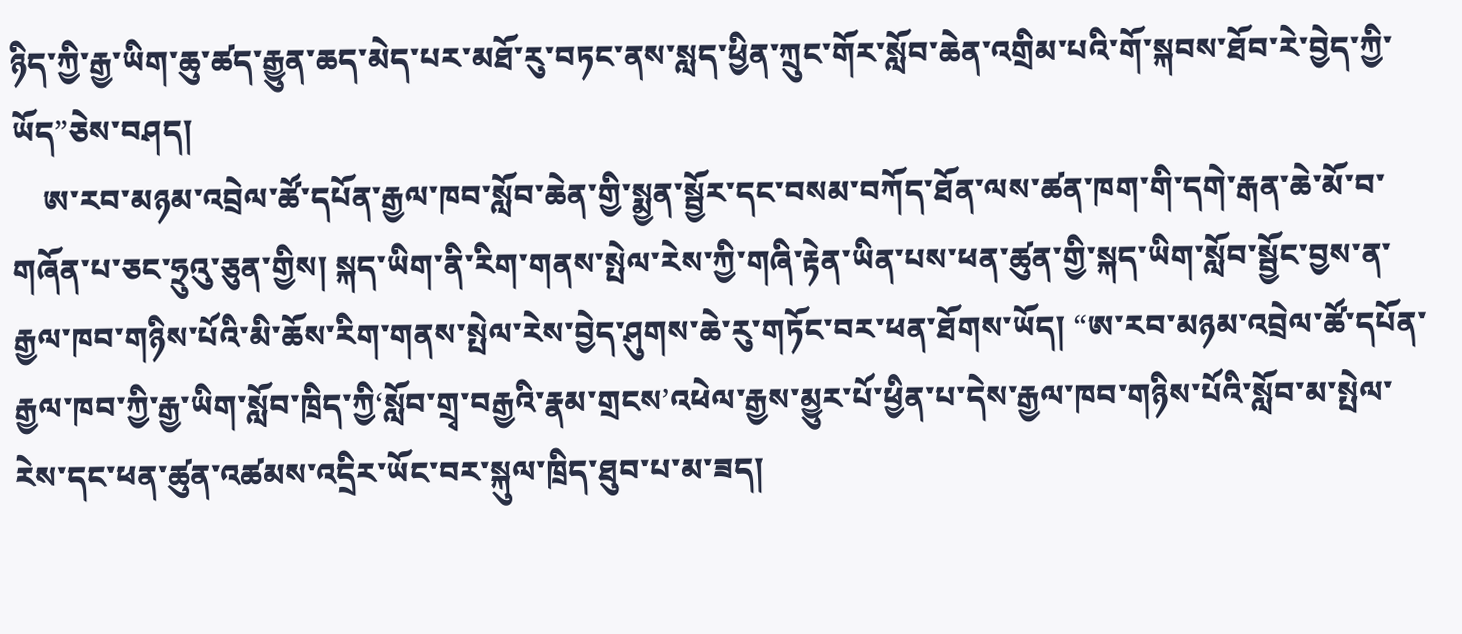ཉིད་ཀྱི་རྒྱ་ཡིག་ཆུ་ཚད་རྒྱུན་ཆད་མེད་པར་མཐོ་རུ་བཏང་ནས་སླད་ཕྱིན་ཀྲུང་གོར་སློབ་ཆེན་འགྲིམ་པའི་གོ་སྐབས་ཐོབ་རེ་བྱེད་ཀྱི་ཡོད”ཅེས་བཤད།
    ཨ་རབ་མཉམ་འབྲེལ་ཚོ་དཔོན་རྒྱལ་ཁབ་སློབ་ཆེན་གྱི་སྨྱན་སྦྱོར་དང་བསམ་བཀོད་ཐོན་ལས་ཚན་ཁག་གི་དགེ་རྒན་ཆེ་མོ་བ་གཞོན་པ་ཅང་ཧྲུའུ་ཅུན་གྱིས། སྐད་ཡིག་ནི་རིག་གནས་སྤེལ་རེས་ཀྱི་གཞི་རྟེན་ཡིན་པས་ཕན་ཚུན་གྱི་སྐད་ཡིག་སློབ་སྦྱོང་བྱས་ན་རྒྱལ་ཁབ་གཉིས་པོའི་མི་ཆོས་རིག་གནས་སྤེལ་རེས་བྱེད་ཤུགས་ཆེ་རུ་གཏོང་བར་ཕན་ཐོགས་ཡོད། “ཨ་རབ་མཉམ་འབྲེལ་ཚོ་དཔོན་རྒྱལ་ཁབ་ཀྱི་རྒྱ་ཡིག་སློབ་ཁྲིད་ཀྱི‘སློབ་གྲྭ་བརྒྱའི་རྣམ་གྲངས’འཕེལ་རྒྱས་མྱུར་པོ་ཕྱིན་པ་དེས་རྒྱལ་ཁབ་གཉིས་པོའི་སློབ་མ་སྤེལ་རེས་དང་ཕན་ཚུན་འཚམས་འདྲིར་ཡོང་བར་སྐུལ་ཁྲིད་ཐུབ་པ་མ་ཟད།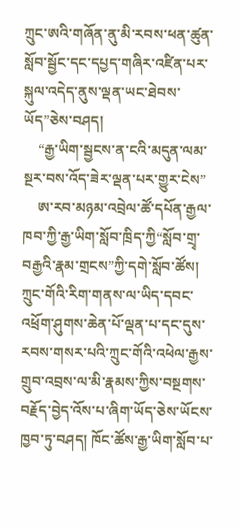ཀྲུང་ཨའི་གཞོན་ནུ་མི་རབས་ཕན་ཚུན་སློབ་སྦྱོང་དང་དཔྱད་གཞིར་འཛིན་པར་སྐུལ་འདེད་ནུས་ལྡན་ཡང་ཐེབས་ཡོད”ཅེས་བཤད།
    “རྒྱ་ཡིག་སྦྱངས་ན་ངའི་མདུན་ལམ་སྔར་བས་འོད་ཟེར་ལྡན་པར་གྱུར་ངེས”
    ཨ་རབ་མཉམ་འབྲེལ་ཚོ་དཔོན་རྒྱལ་ཁབ་ཀྱི་རྒྱ་ཡིག་སློབ་ཁྲིད་ཀྱི“སློབ་གྲྭ་བརྒྱའི་རྣམ་གྲངས”ཀྱི་དགེ་སློབ་ཚོས། ཀྲུང་གོའི་རིག་གནས་ལ་ཡིད་དབང་འཕྲོག་ཤུགས་ཆེན་པོ་ལྡན་པ་དང་དུས་རབས་གསར་པའི་ཀྲུང་གོའི་འཕེལ་རྒྱས་གྲུབ་འབྲས་ལ་མི་རྣམས་ཀྱིས་བསྔགས་བརྗོད་བྱེད་འོས་པ་ཞིག་ཡོད་ཅེས་ཡོངས་ཁྱབ་ཏུ་བཤད། ཁོང་ཚོས་རྒྱ་ཡིག་སློབ་པ་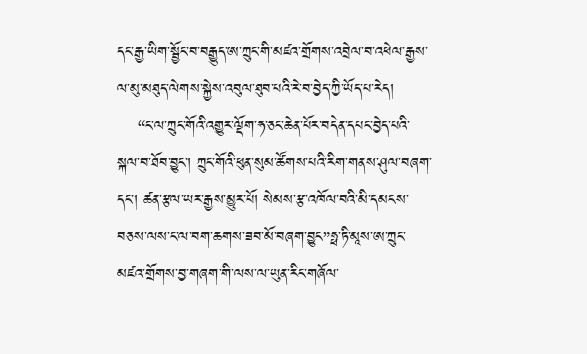དང་རྒྱ་ཡིག་སྦྱོང་བ་བརྒྱུད་ཨ་ཀྲུང་གི་མཛའ་གྲོགས་འབྲེལ་བ་འཕེལ་རྒྱས་ལ་མུ་མཐུད་ལེགས་སྐྱེས་འབུལ་ཐུབ་པའི་རེ་བ་བྱེད་ཀྱི་ཡོད་པ་རེད།
    “ང་ལ་ཀྲུང་གོའི་འགྱུར་ལྡོག་ཧ་ཅང་ཆེན་པོར་བདེན་དཔང་བྱེད་པའི་སྐལ་བ་ཐོབ་བྱུང་། ཀྲུང་གོའི་ཕུན་སུམ་ཚོགས་པའི་རིག་གནས་ཤུལ་བཞག་དང་། ཚན་རྩལ་ཡར་རྒྱས་མྱུར་པོ། སེམས་རྩ་འཁོལ་བའི་མི་དམངས་བཅས་ལས་ང་ལ་བག་ཆགས་ཟབ་མོ་བཞག་བྱུང”ཧྥ་ཏི་མཱས་ཨ་ཀྲུང་མཛའ་གྲོགས་བྱ་གཞག་གི་ལས་ལ་ཡུན་རིང་གཞོལ་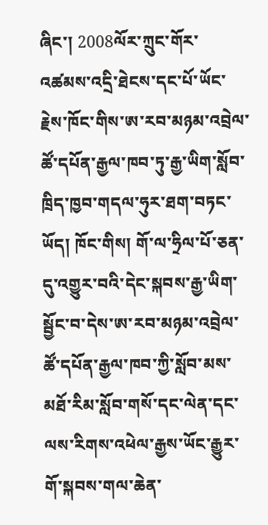ཞིང་། 2008ལོར་ཀྲུང་གོར་འཚམས་འདྲི་ཐེངས་དང་པོ་ཡོང་རྗེས་ཁོང་གིས་ཨ་རབ་མཉམ་འབྲེལ་ཚོ་དཔོན་རྒྱལ་ཁབ་ཏུ་རྒྱ་ཡིག་སློབ་ཁྲིད་ཁྱབ་གདལ་ཧུར་ཐག་བཏང་ཡོད། ཁོང་གིས། གོ་ལ་ཧྲིལ་པོ་ཅན་དུ་འགྱུར་བའི་དེང་སྐབས་རྒྱ་ཡིག་སྦྱོང་བ་དེས་ཨ་རབ་མཉམ་འབྲེལ་ཚོ་དཔོན་རྒྱལ་ཁབ་ཀྱི་སློབ་མས་མཐོ་རིམ་སློབ་གསོ་དང་ལེན་དང་ལས་རིགས་འཕེལ་རྒྱས་ཡོང་རྒྱུར་གོ་སྐབས་གལ་ཆེན་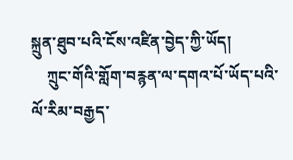སྐྲུན་ཐུབ་པའི་ངོས་འཛིན་བྱེད་ཀྱི་ཡོད།
    ཀྲུང་གོའི་གློག་བརྙན་ལ་དགའ་པོ་ཡོད་པའི་ལོ་རིམ་བརྒྱད་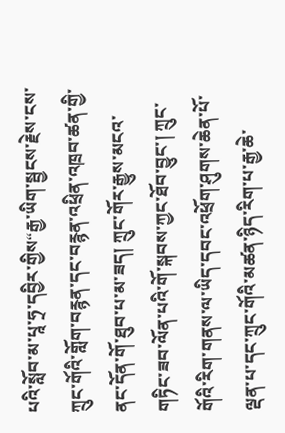པའི་སློབ་མ་པཱ་ཧྲ་དབྱིར་གྱིས“རྒྱ་ཡིག་སྦྱངས་རྗེས་ངས་ཀྲུང་གོའི་གློག་བརྙན་དང་བརྙན་འཕྲིན་འཁྲབ་ཚན་གྱི་ནང་དོན་གོ་ཐུབ་པ་མ་ཟད། ཀྲུང་གོར་རྒྱུས་མངའ་གཏིང་ཟབ་ལོན་པའི་གོ་སྐབས་ཀྱང་ཐོབ་བྱུང་། ཀྲུང་གོའི་རིག་གནས་ལ་ཡིད་དབང་འཕྲོག་ཤུགས་ཆེན་པོ་ལྡན་པ་དང་ཀྲུང་གོའི་མཚན་ཉིད་རིག་པ་རྒྱ་ཆེ་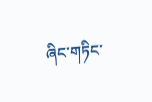ཞིང་གཏིང་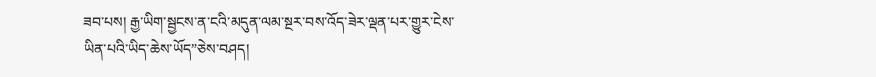ཟབ་པས། རྒྱ་ཡིག་སྦྱངས་ན་ངའི་མདུན་ལམ་སྔར་བས་འོད་ཟེར་ལྡན་པར་གྱུར་ངེས་ཡིན་པའི་ཡིད་ཆེས་ཡོད”ཅེས་བཤད།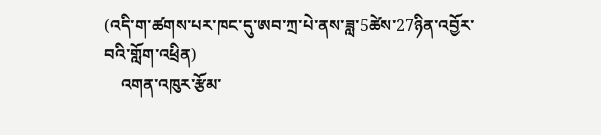(འདི་ག་ཚགས་པར་ཁང་དུ་ཨབ་ཀྲ་པེ་ནས་ཟླ་5ཚེས་27ཉིན་འབྱོར་བའི་གློག་འཕྲིན)
    འགན་འཁུར་རྩོམ་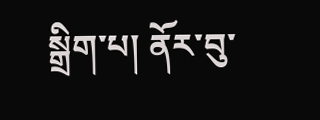སྒྲིག་པ། ནོར་བུ་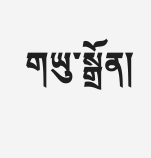གཡུ་སྒྲོན།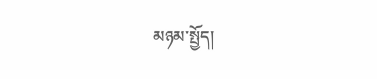མཉམ་སྤྱོད།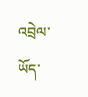འབྲེལ་ཡོད་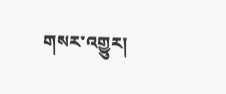གསར་འགྱུར།